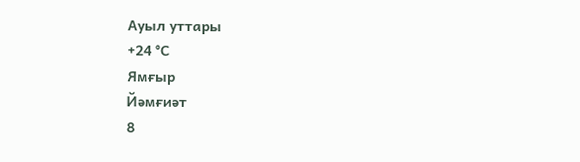Ауыл уттары
+24 °С
Ямғыр
Йәмғиәт
8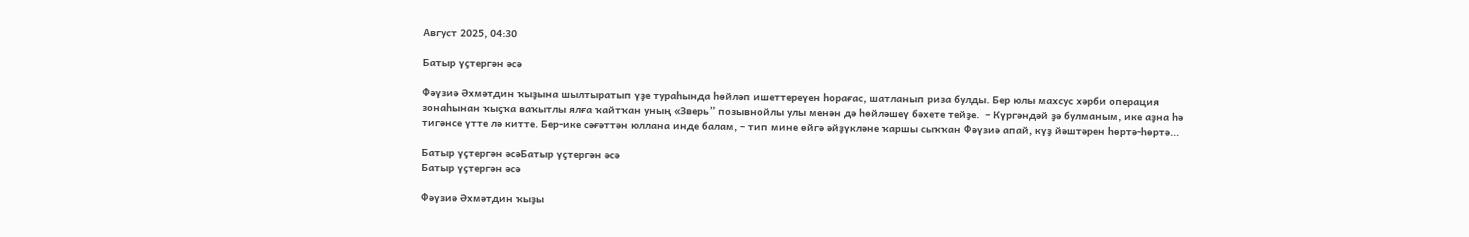Август 2025, 04:30

Батыр үҫтергән әсә

Фәүзиә Әхмәтдин ҡыҙына шылтыратып үҙе тураһында һөйләп ишеттереүен һорағас, шатланып риза булды. Бер юлы махсус хәрби операция зонаһынан ҡыҫҡа ваҡытлы ялға ҡайтҡан уның «Зверь” позывнойлы улы менән дә һөйләшеү бәхете тейҙе.  – Күргәндәй ҙә булманым, ике аҙна һә тигәнсе үтте лә китте. Бер-ике сәғәттән юллана инде балам, – тип мине өйгә әйҙүкләне ҡаршы сыҡҡан Фәүзиә апай, күҙ йәштәрен һөртә-һөртә...

Батыр үҫтергән әсәБатыр үҫтергән әсә
Батыр үҫтергән әсә

Фәүзиә Әхмәтдин ҡыҙы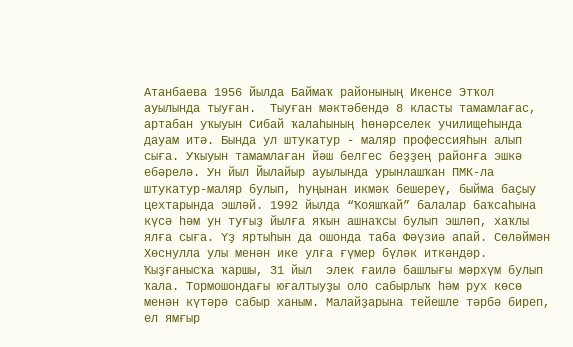Атанбаева 1956 йылда Баймаҡ районының Икенсе Этҡол ауылында тыуған.  Тыуған мәктәбендә 8 класты тамамлағас, артабан уҡыуын Сибай ҡалаһының һөнәрселек училищеһында дауам итә. Бында ул штукатур - маляр профессияһын алып сыға. Уҡыуын тамамлаған йәш белгес беҙҙең районға эшкә ебәрелә. Ун йыл Йылайыр ауылында урынлашҡан ПМК-ла штукатур-маляр булып, һуңынан икмәк бешереү, быйма баҫыу  цехтарында эшләй. 1992 йылда “Ҡояшҡай” балалар баҡсаһына күсә һәм ун туғыҙ йылға яҡын ашнаҡсы булып эшләп, хаҡлы ялға сыға. Үҙ яртыһын да ошонда таба Фәүзиә апай. Сөләймән Хөснулла улы менән ике улға ғүмер бүләк иткәндәр. Ҡыҙғанысҡа ҡаршы, 31 йыл  элек ғаилә башлығы мәрхүм булып ҡала. Тормошондағы юғалтыуҙы оло сабырлыҡ һәм рух көсө менән күтәрә сабыр ханым. Малайҙарына тейешле тәрбә биреп, ел ямғыр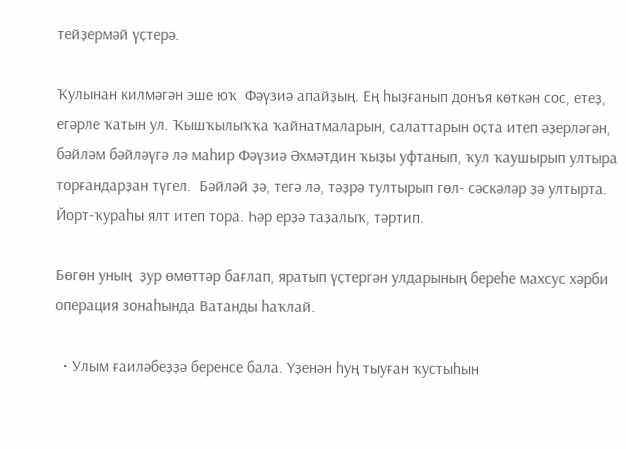тейҙермәй үҫтерә.

Ҡулынан килмәгән эше юҡ  Фәүзиә апайҙың. Ең һыҙғанып донъя көткән сос, етеҙ, егәрле ҡатын ул. Ҡышҡылыҡҡа ҡайнатмаларын, салаттарын оҫта итеп әҙерләгән, бәйләм бәйләүгә лә маһир Фәүзиә Әхмәтдин ҡыҙы уфтанып, ҡул ҡаушырып ултыра торғандарҙан түгел.  Бәйләй ҙә, тегә лә, тәҙрә тултырып гөл- сәскәләр ҙә ултырта. Йорт-ҡураһы ялт итеп тора. Һәр ерҙә таҙалыҡ, тәртип.

Бөгөн уның  ҙур өмөттәр бағлап, яратып үҫтергән улдарының береһе махсус хәрби операция зонаһында Ватанды һаҡлай.

  • Улым ғаиләбеҙҙә беренсе бала. Үҙенән һуң тыуған ҡустыһын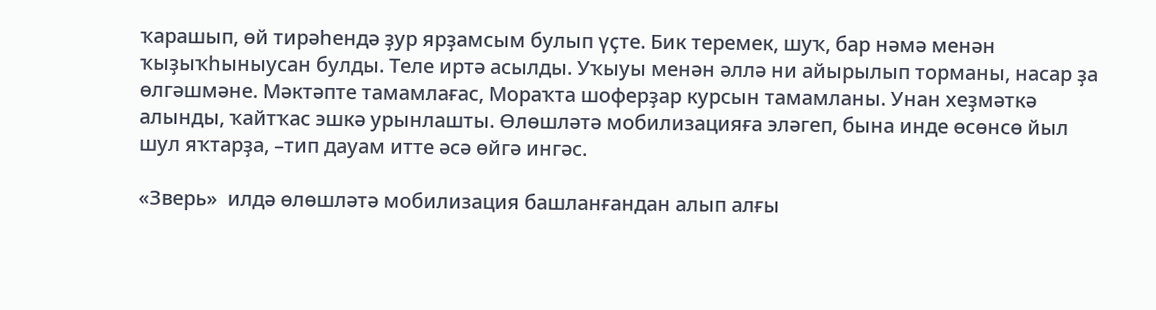ҡарашып, өй тирәһендә ҙур ярҙамсым булып үҫте. Бик теремек, шуҡ, бар нәмә менән ҡыҙыҡһыныусан булды. Теле иртә асылды. Уҡыуы менән әллә ни айырылып торманы, насар ҙа өлгәшмәне. Мәктәпте тамамлағас, Мораҡта шоферҙар курсын тамамланы. Унан хеҙмәткә алынды, ҡайтҡас эшкә урынлашты. Өлөшләтә мобилизацияға эләгеп, бына инде өсөнсө йыл шул яҡтарҙа, –тип дауам итте әсә өйгә ингәс.

«Зверь»  илдә өлөшләтә мобилизация башланғандан алып алғы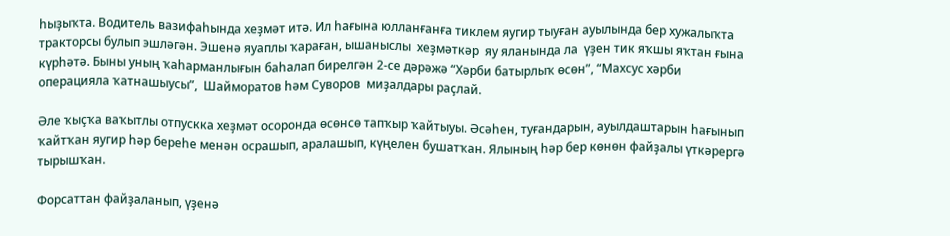һыҙыҡта. Водитель вазифаһында хеҙмәт итә. Ил һағына юлланғанға тиклем яугир тыуған ауылында бер хужалыҡта тракторсы булып эшләгән. Эшенә яуаплы ҡараған, ышаныслы  хеҙмәткәр  яу яланында ла  үҙен тик яҡшы яҡтан ғына күрһәтә. Быны уның ҡаһарманлығын баһалап бирелгән 2-се дәрәжә “Хәрби батырлыҡ өсөн”, “Махсус хәрби операцияла ҡатнашыусы”,  Шайморатов һәм Суворов  миҙалдары раҫлай.

Әле ҡыҫҡа ваҡытлы отпускка хеҙмәт осоронда өсөнсө тапҡыр ҡайтыуы. Әсәһен, туғандарын, ауылдаштарын һағынып ҡайтҡан яугир һәр береһе менән осрашып, аралашып, күңелен бушатҡан. Ялының һәр бер көнөн файҙалы үткәрергә тырышҡан.

Форсаттан файҙаланып, үҙенә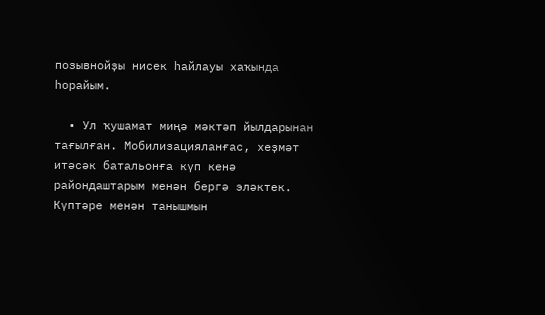позывнойҙы нисек һайлауы хаҡында һорайым.

  • Ул ҡушамат миңә мәктәп йылдарынан тағылған. Мобилизацияланғас, хеҙмәт итәсәк батальонға күп кенә райондаштарым менән бергә эләктек. Күптәре менән танышмын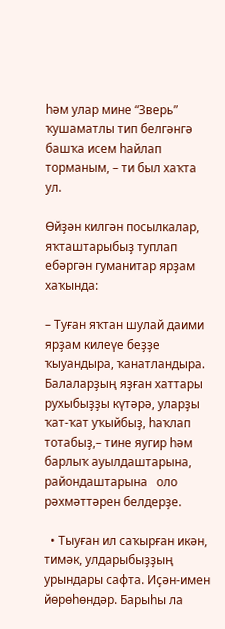һәм улар мине “Зверь” ҡушаматлы тип белгәнгә башҡа исем һайлап торманым, – ти был хаҡта ул.

Өйҙән килгән посылкалар, яҡташтарыбыҙ туплап ебәргән гуманитар ярҙам  хаҡында:

– Туған яҡтан шулай даими ярҙам килеүе беҙҙе  ҡыуандыра, ҡанатландыра. Балаларҙың яҙған хаттары рухыбыҙҙы күтәрә, уларҙы ҡат-ҡат уҡыйбыҙ, һаҡлап тотабыҙ,– тине яугир һәм барлыҡ ауылдаштарына, райондаштарына   оло рәхмәттәрен белдерҙе.

  • Тыуған ил саҡырған икән, тимәк, улдарыбыҙҙың урындары сафта. Иҫән-имен йөрөһөндәр. Барыһы ла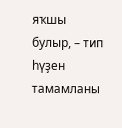яҡшы булыр, – тип һүҙен тамамланы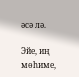әсә лә.

Эйе, иң мөһиме,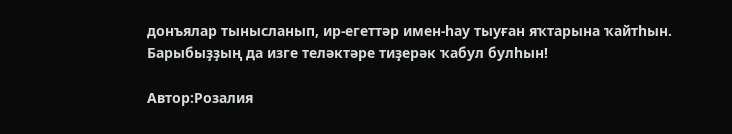донъялар тынысланып, ир-егеттәр имен-һау тыуған яҡтарына ҡайтһын. Барыбыҙҙың да изге теләктәре тиҙерәк ҡабул булһын!

Автор:Розалия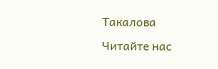Такалова
Читайте нас